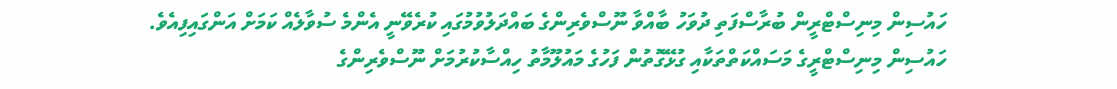ހައުސިން މިނިސްޓްރީން ބުރާސްފަތި ދުވަހު ބާއްވާ ނޫސްވެރިންގެ ބައްދަލުވުމުގައި ކުރެވޭނީ އެންމެ ސުވާލެއް ކަމަށް އަންގައިފިއެވެ.
ހައުސިން މިނިސްޓްރީގެ މަސައްކަތްތަކާއި ގުޅޭގޮތުން ފަހުގެ މައުލޫމާތު ހިއްސާކުރުމަށް ނޫސްވެރިންގެ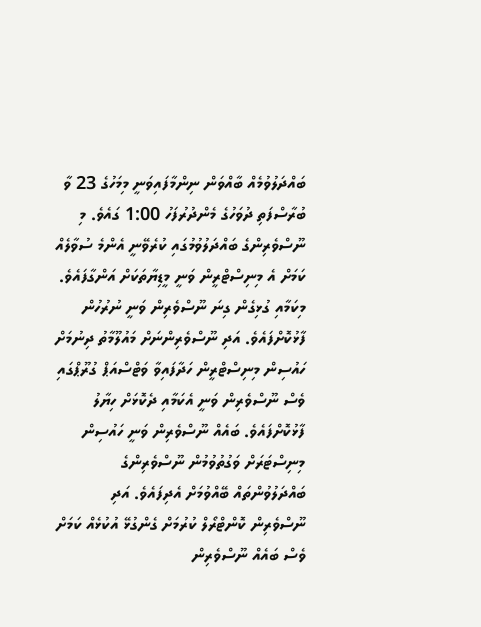ބައްދަލުވުމެއް ބާއްވަން ނިންމާފައިވަނީ މިމަހުގެ 23 ވާ ބުރާސްފަތި ދުވަހުގެ މެންދުރުފަހު 1:00 ގައެވެ. މި ނޫސްވެރިންގެ ބައްދަލުވުމުގައި ކުރެވޭނީ އެންމެ ސުވާލެއް ކަމަށް އެ މިނިސްޓްރީން ވަނީ މީޑިޔާތަކަށް އަންގާފައެވެ.
މިކަމާއި ގުޅިގެން ގިނަ ނޫސްވެރިން ވަނީ ނުރުހުން ފާޅުކޮށްފައެވެ. އަދި ނޫސްވެރިންނަށް މައުލޫމާތު ދިނުމަށް ހައުސިން މިނިސްޓްރީން ހަދާފައިވާ ވަޓްސްއަޕް ގުރޫޕްގައި ވެސް ނޫސްވެރިން ވަނީ އެކަމާއި ދެކޮޅަށް ހިޔާލު ފާޅުކޮށްފައެވެ. ބައެއް ނޫސްވެރިން ވަނީ ހައުސިން މިނިސްޓަރަށް ވަގުތުވުމުން ނޫސްވެރިންގެ ބައްދަލުވުންތައް ބޭއްވުމަށް އެދިފައެވެ. އަދި ނޫސްވެރިން ކޮންޓްރޯލް ކުރުމަށް ގެންގުޅޭ އުކުޅެއް ކަމަށް ވެސް ބައެއް ނޫސްވެރިން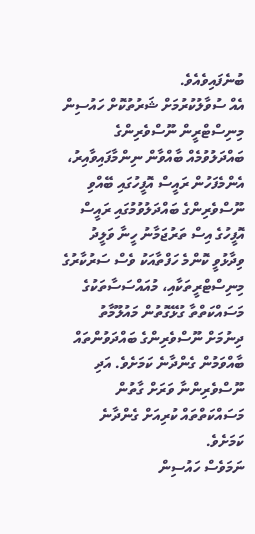ބުނެފައިވެއެވެ.
އެއް ސުވާލުކުރުމަށް ޝަރުތުކޮށް ހައުސިން މިނިސްޓްރީން ނޫސްވެރިންގެ ބައްދަލުވުމެއް ބާއްވާން ނިންމާފައިވާއިރު، އެންމެފަހުން ރައީސް އޮފީހުގައި ބޭއްވި ނޫސްވެރިންގެ ބައްދަލުވުމުގައި ރައީސް އޮފީހުގެ އިސް ތަރުޖަމާނު ހީނާ ވަލީދު ވިދާޅުވީ ކޮންމެ ހަފްތާއަކު ވެސް ސަރުކާރުގެ މިނިސްޓްރީތަކާއި، މުއައްސަސާތަކުގެ މަސައްކަތްތާ ގުޅޭގޮތުން މައުލޫމާތު ދިނުމަށް ނޫސްވެރިންގެ ބައްދަވުންތައް ބާއްވަމުން ގެންދާނެ ކަމަށެވެ. އަދި ނޫސްވެރިންނާ ވަރަށް ގާތުން މަސައްކަތްތައް ކުރިއަށް ގެންދާނެ ކަމަށެވެ.
ނަމަވެސް ހައުސިން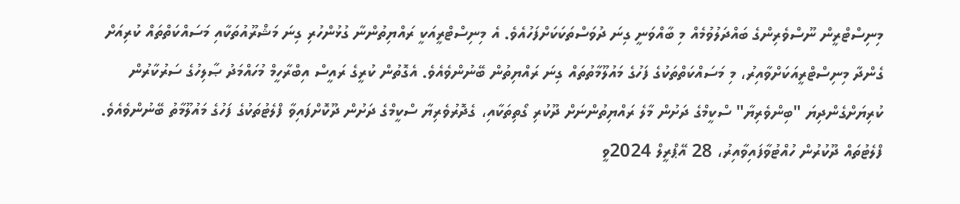މިނިސްޓްރީން ނޫސްވެރިންގެ ބައްދަލުވުމެއް މި ބާއްވަނީ ގިނަ ދުވަސްތަކަކަށްފަހުއެވެ. އެ މިނިސްޓްރީއަކީ ރައްޔިތުންނާ ގުޅުންހުރި ގިނަ މަޝްރޫއުތަކާއި މަސައްކަތްތައް ކުރިއަށް ގެންދާ މިނިސްޓްރީއަކަށްވާއިރު، މި މަސައްކަތްތަކުގެ ފަހުގެ މައުލޫމާތުތައް ގިނަ ރައްޔިތުން ބޭނުންވެއެވެ. އެގޮތުން ކުރީގެ ރައީސް އިބްރާހީމް މުހައްމަދު ޞާލިހުގެ ސަރުކާރުން ކުރިޔަށްގެންދިޔަ "ބިންވެރިޔާ" ސްކީމްގެ ދަށުން މާލެ ރައްޔިތުންނަށް ދޫކުރި ގޯތިތަކާއި، ގެދޮރުވެރިޔާ ސްކީމްގެ ދަށުން ދޫކޮށްފައިވާ ފްލެޓުތަކުގެ ފަހުގެ މައުލޫމާތު ބޭނުންވެއެވެ. ފްލެޓުތައް ދޫކުރުން ހުއްޓުވާފައިވާއިރު، 28 އޭޕްރީލް 2024ވީ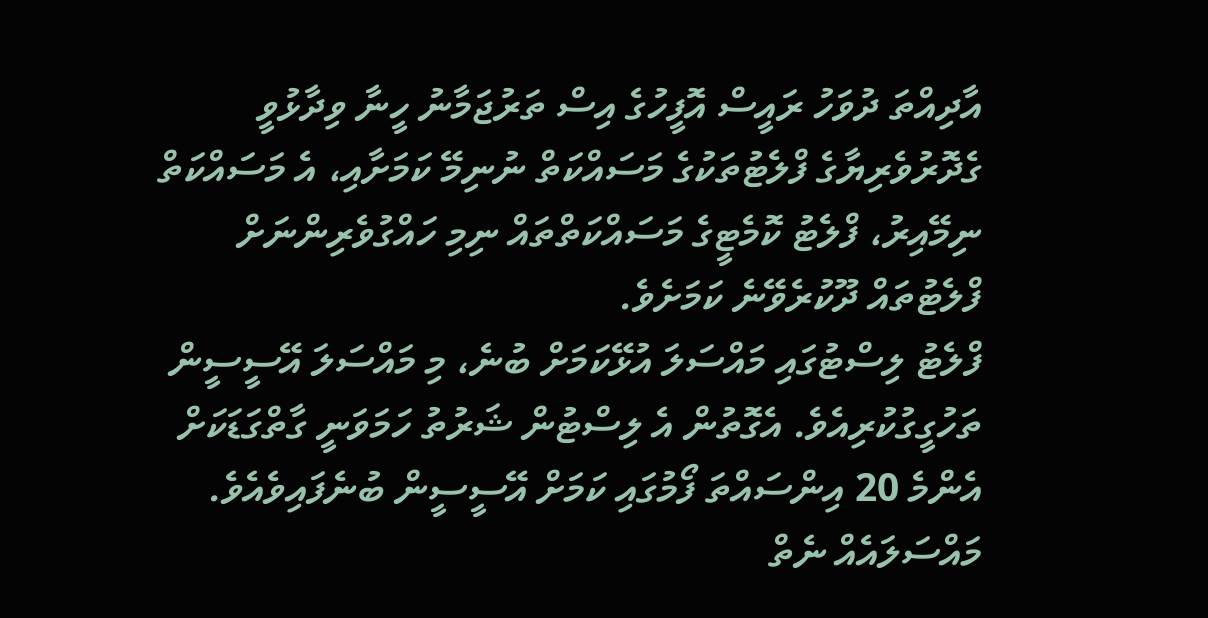އާދިއްތަ ދުވަހު ރައީސް އޮފީހުގެ އިސް ތަރުޖަމާނު ހީނާ ވިދާޅުވީ ގެދޮރުވެރިޔާގެ ފްލެޓުތަކުގެ މަސައްކަތް ނުނިމޭ ކަމަށާއި، އެ މަސައްކަތް ނިމޭއިރު، ފްލެޓު ކޮމެޓީގެ މަސައްކަތްތައް ނިމި ހައްގުވެރިންނަށް ފްލެޓުތައް ދޫކުރެވޭނެ ކަމަށެވެ.
ފްލެޓު ލިސްޓުގައި މައްސަލަ އުޅޭކަމަށް ބުނެ، މި މައްސަލަ އޭސީސީން ތަހުގީގުކުރިއެވެ. އެގޮތުން އެ ލިސްޓުން ޝަރުތު ހަމަވަނީ ގާތްގަޑަކަށް އެންމެ 20 އިންސައްތަ ފޯމުގައި ކަމަށް އޭސީސީން ބުނެފައިވެއެވެ. މައްސަލައެއް ނެތް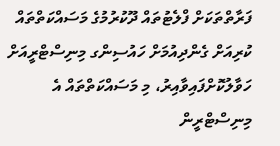ފަރާތްތަކަށް ފްލެޓުތައް ދޫކުރުމުގެ މަސައްކަތްތައް ކުރިއަށް ގެންދިއުމަށް ހައުސިންގ މިނިސްޓްރީއަށް ހަވާލުކޮށްފައިވާއިރު، މި މަސައްކަތްތައް އެ މިނިސްޓްރީން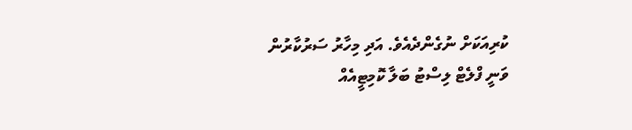ކުރިއަކަށް ނުގެންދެއެވެ. އަދި މިހާރު ސަރުކާރުން ވަނީ ފްލެޓް ލިސްޓު ބަލާ ކޮމިޓީއެއް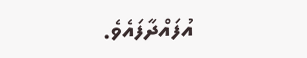އުފައްދާފައެވެ.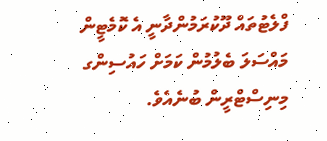ފްލެޓުތައް ދޫކުރަމުންދާނީ އެ ކޮމެޓީން މައްސަލަ ބެލުމުން ކަމަށް ހައުސިންގ މިނިސްޓްރީން ބުނެއެވެ.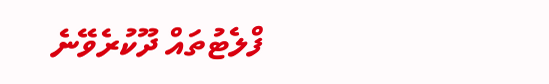ފްލެޓުތައް ދޫކުރެވޭނެ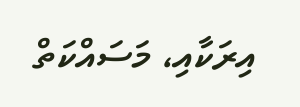އިރަކާއި، މަސައްކަތް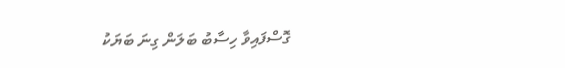ގޮސްފައިވާ ހިސާބު ބަލަން ގިނަ ބަޔަކު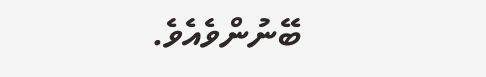ބޭނުންވެއެވެ.